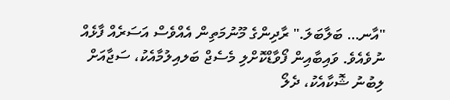"އާނ… ބަލާބަލަ." ރާދިންގެ މޫނުމަތިން އެއްވެސް އަސަރެއް ފާޅެއް ނުވެއެވެ. ވައިބާއިން ފޯވާޑްކޮށްލި މެސެޖް ބަލއިލުމާއެކު، ސަޖާއަށް ލިބުނު ޝޮކާއެކު، ދެލޯ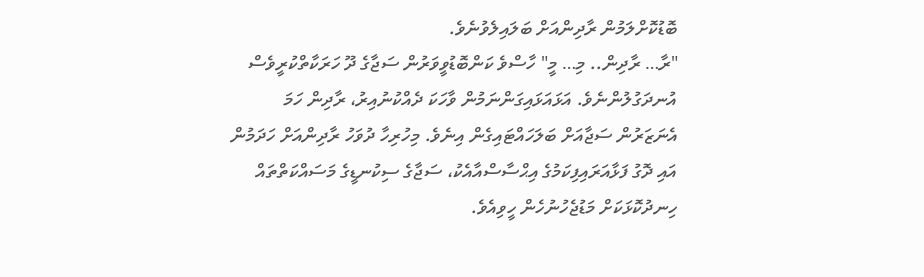ބޮޑުކޮށްލަމުން ރާދިންއަށް ބަލައިލެވުނެވެ.
"ރާ… ރާދިން.. މި… މީ" ހާސްވެ ކަންބޮޑުވީވަރުން ސަޖާގެ ދޫ ހަރަކާތްކުރީވެސް އުނދަގުލުންނެވެ. އަޅައަޅައިގަންނަމުން ވާހަކަ ދެއްކުނުއިރު، ރާދިން ހަމަ އެނަޒަރުން ސަޖާއަށް ބަލަހައްޓައިގެން އިނެވެ. މިހުރިހާ ދުވަހު ރާދިންއަށް ހަދަމުން އައި ދޮގު ފަޅާއަރައިފިކަމުގެ އިޙްސާސްއާއެކު، ސަޖާގެ ސިކުނޑީގެ މަސައްކަތްތައް ހިނދުކޮޅަކަށް މަޑުޖެހުނުހެން ހީވިއެވެ.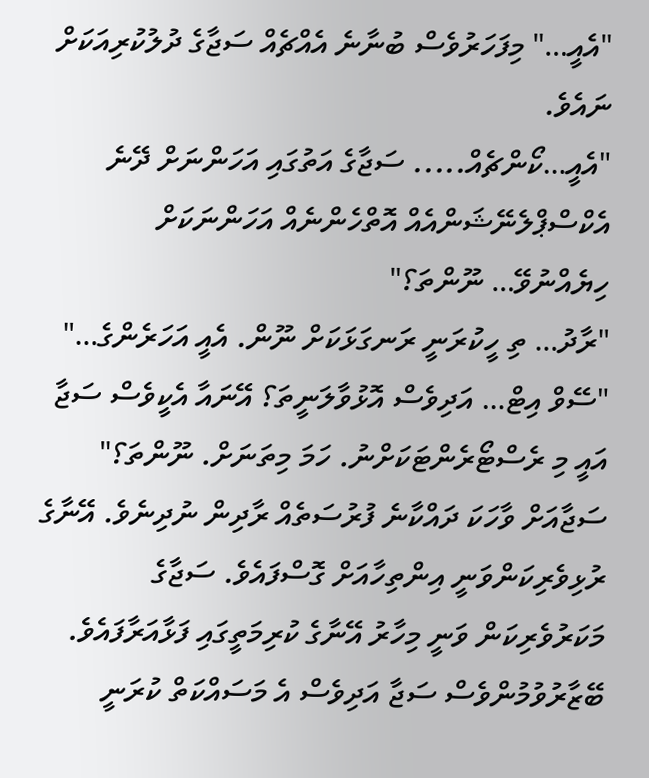"އެއީ…" މިފަހަރުވެސް ބުނާނެ އެއްޗެއް ސަޖާގެ ދުލުކުރިއަކަށް ނައެވެ.
"އެއީ…ކޯންޗެއް..... ސަޖާގެ އަތުގައި އަހަންނަށް ދޭނެ އެކްސްޕްލެނޭޝަންއެއް އޮތްހެންނެއް އަހަންނަކަށް ހިޔެއްނުވޭ… ނޫންތަ؟"
"ރާދު… ތި ހީކުރަނީ ރަނގަޅަކަށް ނޫން. އެއީ އަހަރެންގެ…"
"ސޭވް އިޓް… އަދިވެސް އޮޅުވާލަނީތަ؟ އޭނައާ އެކީވެސް ސަޖާ އައީ މި ރެސްޓޯރެންޓަކަށްނު. ހަމަ މިތަނަށް. ނޫންތަ؟" ސަޖާއަށް ވާހަކަ ދައްކާނެ ފުރުސަތެއް ރާދިން ނުދިނެވެ. އޭނާގެ ރުޅިވެރިކަންވަނީ އިންތިހާއަށް ގޮސްފައެވެ. ސަޖާގެ މަކަރުވެރިކަން ވަނީ މިހާރު އޭނާގެ ކުރިމަތީގައި ފަޅާއަރާފައެވެ. ބޭޒާރުވުމުންވެސް ސަޖާ އަދިވެސް އެ މަސައްކަތް ކުރަނީ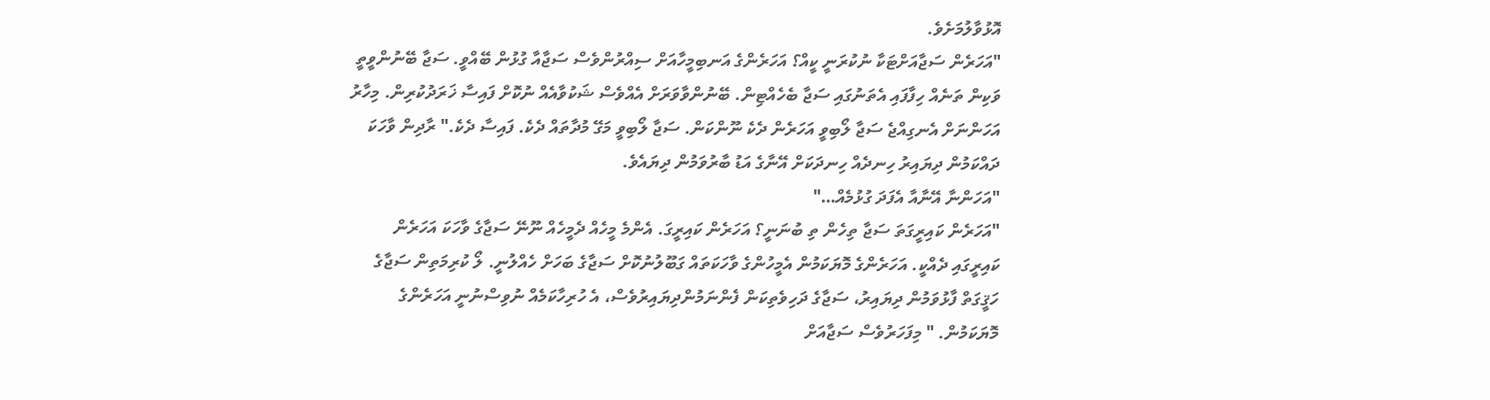އޮޅުވާލުމަށެވެ.
"އަހަރެން ސަޖާއަށްޓަކާ ނުކުރަނީ ކީއް؟ އަހަރެންގެ އަނބިމީހާއަށް ސިއްރުންވެސް ސަޖާއާ ގުޅުން ބޭއްވީ. ސަޖާ ބޭނުންވީތީ ވަކިން ތަނެއް ހިފާފައި އެތަނުގައި ސަޖާ ބެހެއްޓިން. ބޭނުންވާވަރަށް އެއްވެސް ޝަކުވާއެއް ނުކޮށް ފައިސާ ޚަރަދުކުރިން. މިހާރު އަހަންނަށް އެނގިއްޖެ ސަޖާ ލޯބިވީ އަހަރެން ދެކެ ނޫންކަން. ސަޖާ ލޯބިވީ މަގޭ މުދާތައް ދެކެ. ފައިސާ ދެކެ." ރާދިން ވާހަކަ ދައްކަމުން ދިޔައިރު ހިނދެއް ހިނދަކަށް އޭނާގެ އަޑު ބާރުވަމުން ދިޔައެވެ.
"އަހަންނާ އޭނާއާ އެފަދަ ގުޅުމެއް…"
"އަހަރެން ކައިރީގަތަ ސަޖާ ތިހެން ތި ބުނަނީ؟ އަހަރެން ކައިރީގަ. އެންމެ މީހެއް ދެމީހެއް ނޫނޭ ސަޖާގެ ވާހަކަ އަހަރެން ކައިރީގައި ދެއްކީ. އަހަރެންގެ މޮޔަކަމުން އެމީހުންގެ ވާހަކަތައް ގަބޫލުނުކޮށް ސަޖާގެ ބަހަށް ހެއްލުނީ. ލޯ ކުރިމަތިން ސަޖާގެ ހަޤީގަތް ފާޅުވަމުން ދިޔައިރު، ސަޖާގެ ދަހިވެތިކަން ފެންނަމުންދިޔައިރުވެސް، އެ ހުރިހާކަމެއް ނުވިސްނުނީ އަހަރެންގެ މޮޔަކަމުން. " މިފަހަރުވެސް ސަޖާއަށް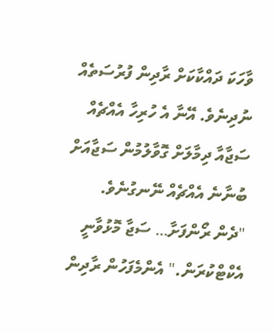ވާހަކަ ދައްކާކަށް ރާދިން ފުރުސަތެއް ނުދިނެވެ. އޭނާ އެ ހުރިހާ އެއްޗެއް ސަޖާއާ ދިމާލަށް ގޮވާލުމުން ސަޖާއަށް ބުނާނެ އެއްޗެއް ނޭނގުނެވެ.
"ދެން ރޯންފަށާ… ސަޖާ މޮޅުވާނީ އެކްޓްކުރަން." އެންމެފަހުން ރާދިން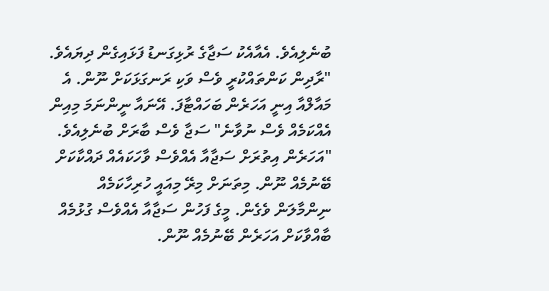ބުނެލިއެވެ. އެއާއެކު ސަޖާގެ ރުޅިގަނޑު ފަޅައިގެން ދިޔައެވެ.
"ރާދިން ކަންތައްކުރީ ވެސް ވަކި ރަނގަޅަކަށް ނޫން. އެ މައާލްއާ އިނީ އަހަރެން ބަހައްޓާފަ. އޭނައާ ނީންނަމަ މިއިން އެއްކަމެއް ވެސް ނުވާނެ" ސަޖާ ވެސް ބާރަށް ބުނެލިއެވެ.
"އަހަރެން އިތުރަށް ސަޖާއާ އެއްވެސް ވާހަކައެއް ދައްކާކަށް ބޭނުމެއް ނޫން. މިތަނަށް މިރޭ މިއައީ ހުރިހާކަމެއް ނިންމާލަން ވެގެން. މީގެ ފަހުން ސަޖާއާ އެއްވެސް ގުޅުމެއް ބާއްވާކަށް އަހަރެން ބޭނުމެއް ނޫން.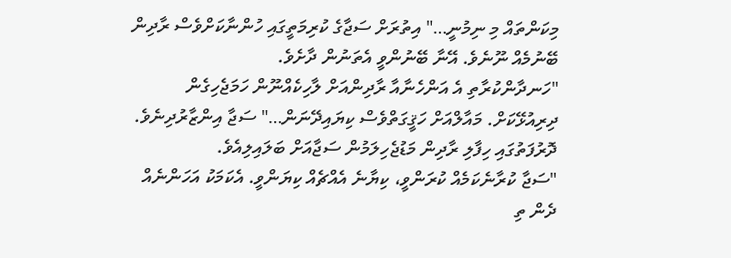މިކަންތައް މި ނިމުނީ…" އިތުރަށް ސަޖާގެ ކުރިމަތީގައި ހުންނާކަށްވެސް ރާދިން ބޭނުމެއް ނޫނެވެ. އޭނާ ބޭނުންވީ އެތަނުން ދާށެވެ.
"ހަނދާންކުރާތި އެ އަންހެނާއާ ރާދިންއަށް ލާހިކެއްނޫން ހަމަޖެހިގެން ދިރިއުޅޭކަށް. މައާލްއަށް ހަޤީގަތްވެސް ކިޔައިދޭނަން…" ސަޖާ އިންޒާރުދިނެވެ. ދޮރުފަތުގައި ހިފާލި ރާދިން މަޑުޖެހިލަމުން ސަޖާއަށް ބަލައިލިއެވެ.
"ސަޖާ ކުރާނެކަމެއް ކުރަންވީ، ކިޔާނެ އެއްޗެއް ކިޔަންވީ. އެކަމަކު އަހަންނެއް ދެން ތި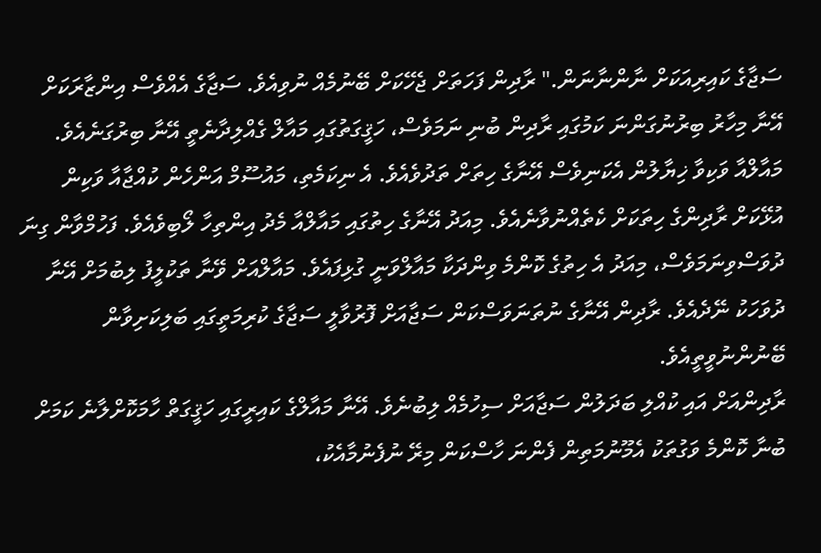ސަޖާގެ ކައިރިއަކަށް ނާންނާނަން." ރާދިން ފަހަތަށް ޖެހޭކަށް ބޭނުމެއް ނުވިއެވެ. ސަޖާގެ އެއްވެސް އިންޒާރަކަށް އޭނާ މިހާރު ބިރުނުގަންނަ ކަމުގައި ރާދިން ބުނި ނަމަވެސް، ހަޤީގަތުގައި މައާލް ގެއްލިދާނެތީ އޭނާ ބިރުގަނެއެވެ. މައާލްއާ ވަކިވާ ޚިޔާލުން އެކަނިވެސް އޭނާގެ ހިތަށް ތަދުވެއެވެ. އެ ނިކަމެތި، މައުސޫމް އަންހެން ކުއްޖާއާ ވަކިން އުޅޭކަށް ރާދިންގެ ހިތަކަށް ކެތެއްނުވާނެއެވެ. މިއަދު އޭނާގެ ހިތުގައި މައާލްއާ މެދު އިންތިހާ ލޯބިވެއެވެ. ފަހުމްވާން ގިނަ ދުވަސްވިނަމަވެސް، މިއަދު އެ ހިތުގެ ކޮންމެ ވިންދަކާ މައާލްވަނީ ގުޅިފައެވެ. މައާލްއަށް ވޭނާ ތަކުލީފު ލިބުމަށް އޭނާ ދުވަހަކު ނޭދެއެވެ. ރާދިން އޭނާގެ ނުތަނަވަސްކަން ސަޖާއަށް ފޮރުވާލީ ސަޖާގެ ކުރިމަތީގައި ބަލިކަށިވާން ބޭނުންނުވީތީއެވެ.
ރާދިންއަށް އައި ކުއްލި ބަދަލުން ސަޖާއަށް ސިހުމެއް ލިބުނެވެ. އޭނާ މައާލްގެ ކައިރީގައި ހަޤީގަތް ހާމަކޮށްލާނެ ކަމަށް ބުނާ ކޮންމެ ވަގުތަކު އެމޫނުމަތިން ފެންނަ ހާސްކަން މިރޭ ނުފެނުމާއެކު،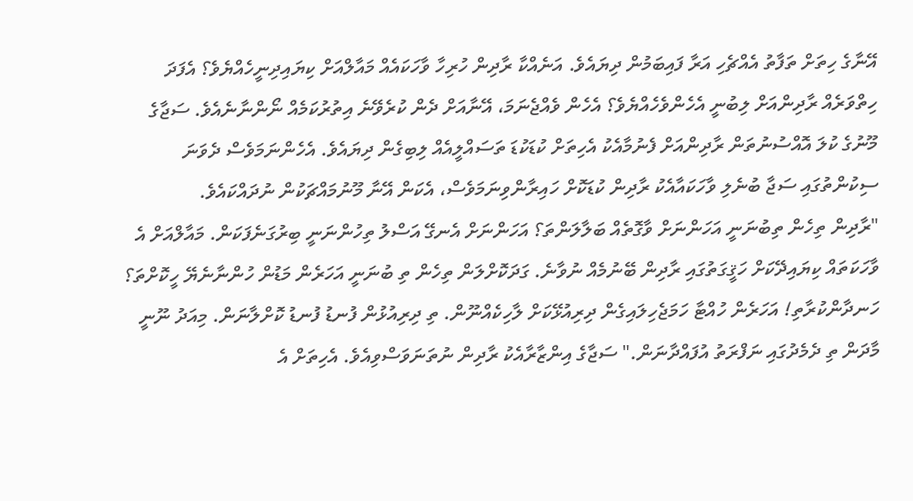އޭނާގެ ހިތަށް ތަފާތު އެއްޗެހި އަރާ ފައިބަމުން ދިޔައެވެ. އަނެއްކާ ރާދިން ހުރިހާ ވާހަކައެއް މައާލްއަށް ކިޔައިދިނީހެއްޔެވެ؟ އެފަދަ ހިތްވަރެއް ރާދިންއަށް ލިބުނީ އެހެންވެހެއްޔެވެ؟ އެހެން ވެއްޖެނަމަ، އޭނާއަށް ދެން ކުރެވޭނެ އިތުރުކަމެއް ނޯންނާނެއެވެ. ސަޖާގެ މޫނުގެ ކުލަ އޮއްސުނުތަން ރާދިންއަށް ފެނުމާއެކު އެހިތަށް ކުޑަކުޑަ ތަސައްލީއެއް ލިބިގެން ދިޔައެވެ. އެހެންނަމަވެސް ދެވަނަ ސިކުންތުގައި ސަޖާ ބުނެލި ވާހަކައާއެކު ރާދިން ކުޑަކޮށް ހައިރާންވިނަމަވެސް، އެކަން އޭނާ މޫނުމައްޗަކުން ނުދައްކައެވެ.
"ރާދިން ތިހެން ތިބުނަނީ އަހަންނަށް ވާގޮތެއް ބަލާލަންތަ؟ އަހަންނަށް އެނގޭ އަސްލު ތިހުންނަނީ ބިރުގަނެފަކަން. މައާލްއަށް އެ ވާހަކަތައް ކިޔައިދޭކަށް ހަޤީގަތުގައި ރާދިން ބޭނުމެއް ނުވާނެ. ގަދަކޮށްލަން ތިހެން ތި ބުނަނީ އަހަރެން މަޑުން ހުންނާނެޔޭ ހީކޮށްތަ؟ ހަނދާންކުރާތި! އަހަރެން ހުއްޓާ ހަމަޖެހިލައިގެން ދިރިއުޅޭކަށް ލާހިކެއްނޫން. ތި ދިރިއުޅުން ފުނޑު ފުނޑު ކޮށްލާނަން. މިއަދު ނޫނީ މާދަން ތި ދެމެދުގައި ނަފްރަތު އުފައްދާނަން." ސަޖާގެ އިންޒާރާއެކު ރާދިން ނުތަނަވަސްވިއެވެ. އެހިތަށް އެ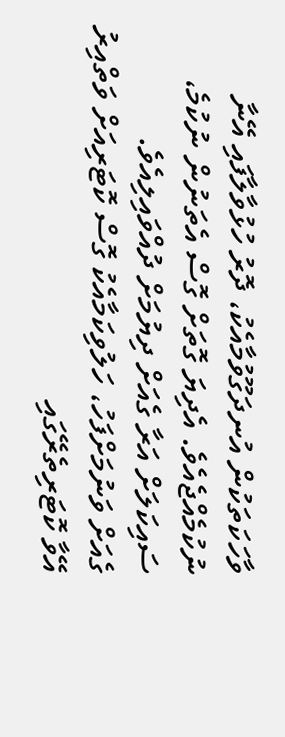ވާހަކަތަކުން އުނދަގޫވުމާއެކު، ދޮރު ހުޅުވާލާފައި އޭނާ ނުކުމެއްޖެއެވެ. އެދިޔަ ގޮތަށް ގޮސް އެތަނުން ނުކުމެ، ސައިކަލަށް އަރާ ގެއަށް ދިޔުމަށް ދުއްވައިލިއެވެ.
ގެއަށް ވަނުމަށްފަހު، ހަލުވިކަމާއެކު ގޮސް ކޮޓަރިއަށް ވަތްއިރު އޭވާ ކޮޓަރިތެރޭގައި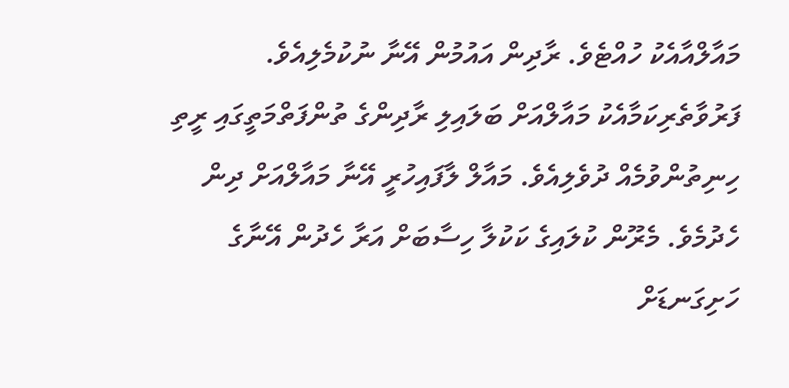މައާލްއާއެކު ހުއްޓެވެ. ރާދިން އައުމުން އޭނާ ނުކުމެލިއެވެ.
ފަރުވާތެރިކަމާއެކު މައާލްއަށް ބަލައިލި ރާދިންގެ ތުންފަތްމަތީގައި ރީތި ހިނިތުންވުމެއް ދުވެލިއެވެ. މައާލް ލާފައިހުރީ އޭނާ މައާލްއަށް ދިން ހެދުމެވެ. މެރޫން ކުލައިގެ ކަކުލާ ހިސާބަށް އަރާ ހެދުން އޭނާގެ ހަށިގަނޑަށް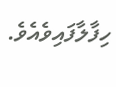ހިފާލާފައިވެއެވެ.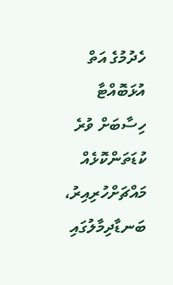ހެދުމުގެ އަތް އުޅަބޮއްޓާ ހިސާބަށް ވުރެ ކުޑަތަންކޮޅެއް މައްޗަށްހުރިއިރު، ބަނޑާދިމާލުގައި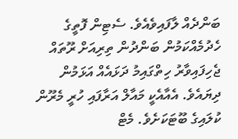ބަންދެއް ލާފައިވެއެވެ. ސެޓިން ފޮތީގެ ހެދުމެއްކަމުން ބަންދުން ތިރިއަށް ރޫތައް ޖެހިފައިވާރު ހިތްގައިމު ދަޅައެއް އަޅަމުން ދިޔައެވެ. އެއާއެކީ މައާލް އަރާފައި ހުރީ މެރޫން ކުލައިގެ ބޫޓަކަށެވެ. މެޓް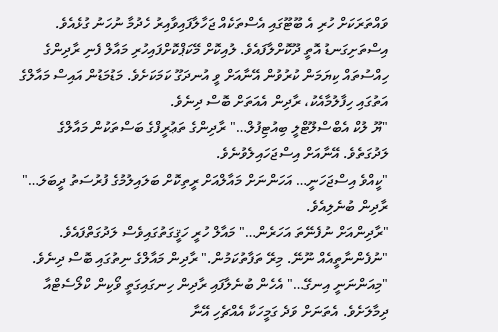ވައްތަރަކަށް ހުރި އެ ބޫޓޫގައި އެސްތަކެއް ޖަހާލާފައިވާއިރު ހެދުމާ ނުހަނު ގުޅެއެވެ. އިސްތަށިގަނޑު އޮތީ ދޫކޮށްލާފައެވެ. ލުއިކޮށް މޭކަޕްކޮށްފައިހުރި މައާލް ފެނި ރާދިންގެ ހިއްސުތައް ކިޔަމަން ކުރުވުން އޭނާއަށް ވީ އުނދަގޫ ކަމަކަށެވެ. މަޑުމަޑުން އައިސް މައާލްގެ އަތުގައި ހިފާލުމާއެކު، ރާދިން އެއަތަށް ބޮސް ދިނެވެ.
"ޔޫ ލުކް އެބްސްލޫޓްލީ ބިއުޓިފުލް…" ރާދިންގެ ތަޢުރީފްގެ ބަސްތަކުން މައާލްގެ ލަދުގަތެވެ. އޭނާއަށް އިސްޖަހައިލެވުނެވެ.
"ކީއްވެ އިސްޖަހަނީ… އަހަންނަށް މައާލްއަށް ރީތިކޮށް ބަލައިލުމުގެ ފުރުސަތު ދީބަލަ…" ރާދިން ބުނެލިއެވެ.
"ރާދިންއަށް ނުފެނޭތަ އަހަރެން…" މައާލް ހުރީ ހަޤީގަތުގައިވެސް ލަދުގަތްފައެވެ.
"ނުފެންނާތީއެއް ނޫނޭ. މިރޭ ތަފާތުކަމުން." ރާދިން މައާލްގެ ނިތުގައި ބޮސް ދިނެވެ.
"މިއަންނަނީ އިނގޭ…" އެހެން ބުނެލާފައި ރާދިން ހިނގައިގަތީ ވޯކިން ކްލޯސެޓްއާ ދިމާލަށެވެ. އެތަނަށް ވަދެ ގަމީހަކާ އެއްޗެހި އޭނާ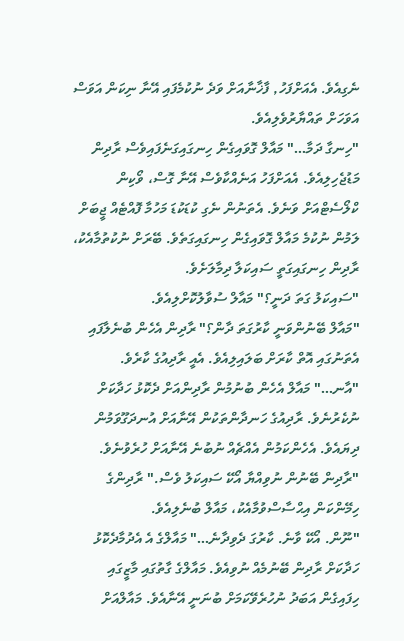ނެގިއެވެ. އެއަށްފަހު, ފާޚާނާއަށް ވަދެ ނުކުމެފައި އޭނާ ނިކަން އަވަސް އަވަހަށް ތައްޔާރުވެލިއެވެ.
"ހިނގާ ދަމާ…" މައާލް ގޮވައިގެން ހިނގައިގަނެފައިވެސް ރާދިން މަޑުޖެހިލިއެވެ. އެއަށްފަހު އަނެއްކާވެސް އޭނާ ގޮސް، ވޯކިން ކްލޯސެޓްއަށް ވަނެވެ. އެތަނުން ނެގި ކުޑަކުޑަ މަހުމާ ފޮއްޓެއް ޖީބަށް ލަމުން ނުކުމެ މައާލް ގޮވައިގެން ހިނގައިގަތެވެ. ބޭރަށް ނުކުތުމާއެކު، ރާދިން ހިނގައިގަތީ ސައިކަލާ ދިމާލަށެވެ.
"ސައިކަލު ގަތަ ދަނީ؟" މައާލް ސުވާލުކޮށްލިއެވެ.
"މައާލް ބޭނުންވަނީ ކާރުގަތަ ދާން؟" ރާދިން އެހެން ބުނެލާފައި އެތަނުގައި އޮތް ކާރަށް ބަލައިލިއެވެ. އެއީ ރާދިއުގެ ކާރެވެ.
"އާނ…" މައާލް އެހެން ބުނުމުން ރާދިންއަށް ދެކޮޅު ހަދާކަށް ނުކެރުނެވެ. ރާދިއުގެ ހަނދާންތަކުން އޭނާއަށް އުނދަގޫވަމުން ދިޔައެވެ. އެހެންކަމުން އެއްޗެއް ނުބުނެ އޭނާއަށް ހުރެވުނެވެ.
"ރާދިން ބޭނުން ނުވިއްޔާ އޯކޭ ސައިކަލު ވެސް." ރާދިންގެ ހިމޭންކަން އިޙްސާސްވުމާއެކު، މައާލް ބުނެލިއެވެ.
"ނޫން. އޯކޭ ވާނެ. ކާރުގަ ދެވިދާނެ…" މައާލްގެ އެ އެދުމާދެކޮޅު ހަދާކަށް ރާދިން ބޭނުމެއް ނުވިއެވެ. މައާލްގެ ގާތުގައި މާޒީގައި ހިފައިގެން އަބަދު ނުހުރެވޭކަމަށް ބުނަނީ އޭނާއެވެ. މައާލްއަށް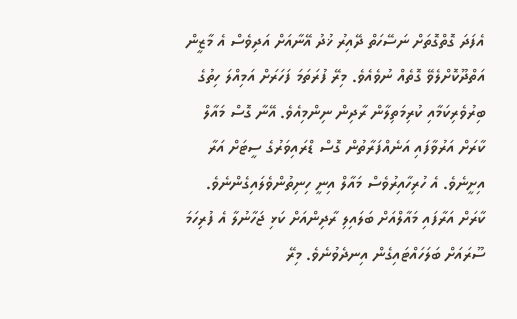އެފަދަ ގޮތްގޮތަށް ނަސޭހަތް ދޭއިރު ޚުދު އޭނާއަށް އަދިވެސް އެ މާޒީން އަތްދޫކޮށްލެވޭ ގޮތެއް ނުވެއެވެ. މިރޭ ފުރަތަމަ ފަހަރަށް އަމިއްލަ ހިތުގެ ބިރުވެރިކަމާއި ކުރިމަތިލާން ރާދިން ނިންމިއެވެ. އޭނާ ގޮސް މައާލް ކާރަށް އަރުވާފައި އަނެއްފަރާތުން ގޮސް ޑްރައިވަރުގެ ސީޓަށް އަރާ އިށީނެވެ. އެ ހުރިހާއިރުވެސް މައާލް އިނީ ހިނިތުންވެލައިގެންނެވެ. ކާރަށް އަރާފައި މައާލްއަށް ބަލައިލި ރާދިންއަށް ކަޅި ޖަހާނުލާ އެ ފުރިހަމަ ސޫރައަށް ބަލަހައްޓައިގެން އިނދެވުނެވެ. މިރޭ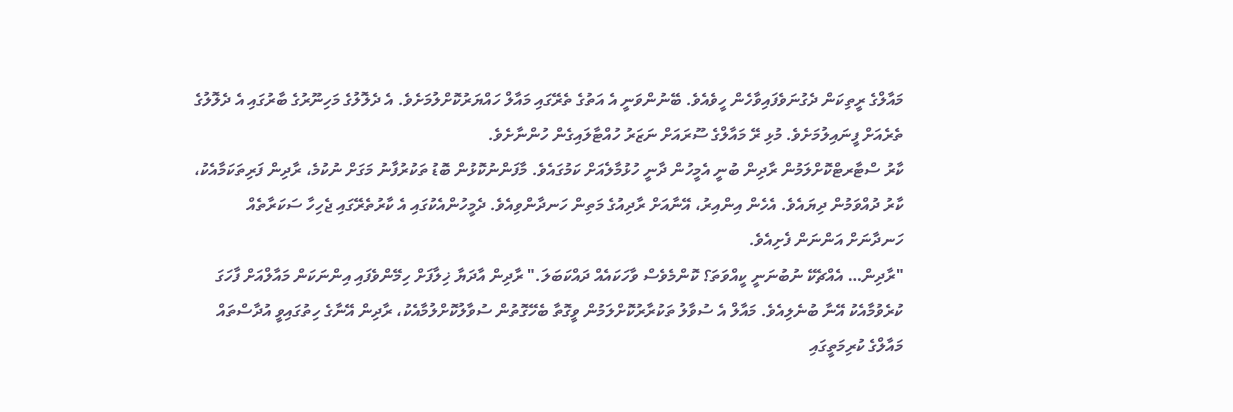މައާލްގެ ރީތިކަން ދެގުނަވެފައިވާހެން ހީވެއެވެ. ބޭނުންވަނީ އެ އަތުގެ ތެރޭގައި މައާލް ހައްޔަރުކޮށްލުމަށެވެ. އެ ދެލޮލުގެ މަހިނޫރުގެ ބާރުގައި އެ ދެލޮލުގެ ތެރެއަށް ފީނައިލުމަށެވެ. މުޅި ރޭ މައާލްގެ ސޫރައަށް ނަޒަރު ހުއްޓާލައިގެން ހުންނާށެވެ.
ކާރު ސްޓާރޓްކޮށްލަމުން ރާދިން ބުނީ އެމީހުން ދާނީ ހުޅުމާލެއަށް ކަމުގައެވެ. މާފަންނުކޮޅުން ބޮޑު ތަކުރުފާނު މަގަށް ނުކުމެ، ރާދިން ފަރިތަކަމާއެކު، ކާރު ދުއްވަމުން ދިޔައެވެ. އެހެން އިންއިރު، އޭނާއަށް ރާދިއުގެ މަތިން ހަނދާންވިއެވެ. ދެމީހުންއެކުގައި އެ ކާރުތެރޭގައި ޖެހިހާ ސަކަރާތެއް ހަނދާނަށް އަންނަން ފެށިއެވެ.
"ރާދިން… އެއްޗެކޭ ނުބުނަނީ ކީއްވަތަ؟ ކޮންމެވެސް ވާހަކައެއް ދައްކަބަލަ." ރާދިން އާދަޔާ ޚިލާފަށް ހިމޭންވެފައި އިންނަކަން މައާލްއަށް ފާހަގަ ކުރެވުމާއެކު އޭނާ ބުނެލިއެވެ. މައާލް އެ ސުވާލު ތަކުރާރުކޮށްލަމުން ވީގޮތާ ބެހޭގޮތުން ސުވާލުކޮށްލުމާއެކު، ރާދިން އޭނާގެ ހިތުގައިވީ އުދާސްތައް މައާލްގެ ކުރިމަތީގައި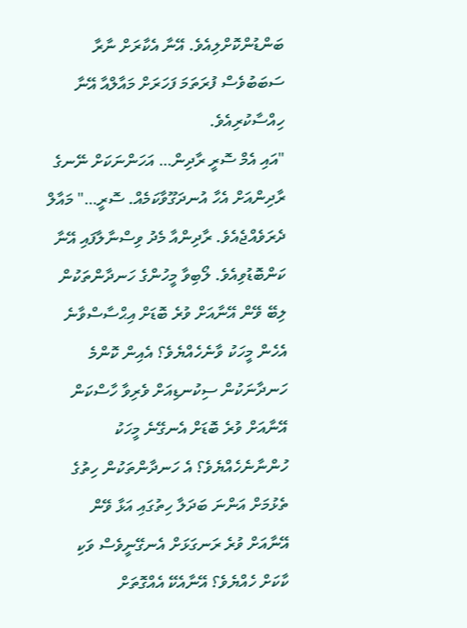ބަންޑުންކޮށްލިއެވެ. އޭނާ އެކާރަށް ނާރާ ސަބަބުވެސް ފުރަތަމަ ފަހަރަށް މައާލްއާ އޭނާ ހިއްސާކުރިއެވެ.
"އައި އެމް ސޮރީ ރާދިން… އަހަންނަކަށް ނޭނގެ ރާދިންއަށް އެހާ އުނދަގޫވާކަމެއް. ސޮރީ…" މައާލް ދެރަވެއްޖެއެވެ. ރާދިންއާ މެދު ވިސްނާލާފައި އޭނާ ކަންބޮޑުވިއެވެ. ލޯބިވާ މީހުންގެ ހަނދާންތަކުން ލިބޭ ވޭން އޭނާއަށް ވުރެ ބޮޑަށް އިޙްސާސްވާނެ އެހެން މީހަކު ވާނެހެއްޔެވެ؟ އެއިން ކޮންމެ ހަނދާނަކުން ސިކުނޑިއަށް ވެރިވާ ހާސްކަން އޭނާއަށް ވުރެ ބޮޑަށް އެނގޭނެ މީހަކު ހުންނާނެހެއްޔެވެ؟ އެ ހަނދާންތަކުން ހިތުގެ ތެޅުމަށް އަންނަ ބަދަލާ ހިތުގައި އަޅާ ވޭން އޭނާއަށް ވުރެ ރަނގަޅަށް އެނގޭނީވެސް ވަކި ކާކަށް ހެއްޔެވެ؟ އޭނާއެކޭ އެއްގޮތަށް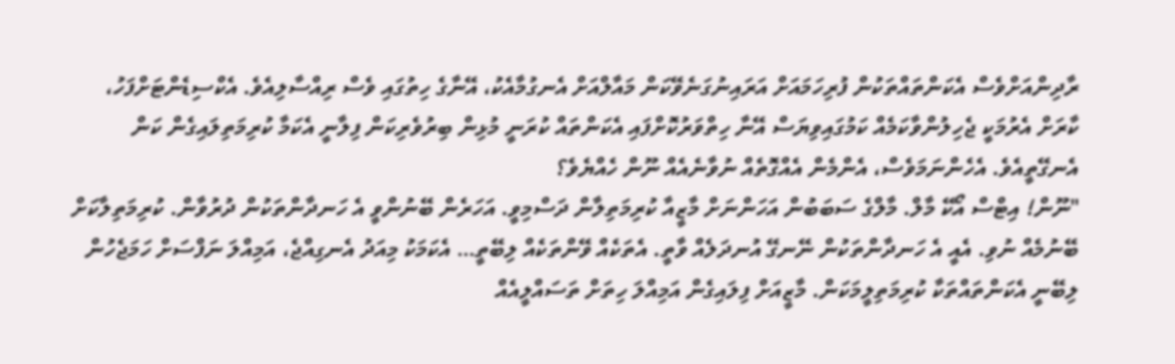ރާދިންއަށްވެސް އެކަންތައްތަކުން ފުރިހަމައަށް އަރައިނުގަނެވޭކަން މައާލްއަށް އެނގުމާއެކު، އޭނާގެ ހިތުގައި ވެސް ރިއްސާލިއެވެ. އެކްސިޑެންޓަށްފަހު، ކާރަށް އެރުމަކީ ޖެހިލުންވާކަމެއް ކަމުގައިވިޔަސް އޭނާ ހިތްވަރުކޮށްފައި އެކަންތައް ކުރަނީ މުޅިން ބިރުވެރިކަން ފިލާނީ އެކަމާ ކުރިމަތިލައިގެން ކަން އެނގޭތީއެވެ. އެހެންނަމަވެސް، އެންމެން އެއްގޮތެއް ނުވާނެއެއް ނޫން ހެއްޔެވެ؟
"ނޫން! އިޓްސް އޯކޭ މާލް. މާލްގެ ސަބަބުން އަހަންނަށް މާޒީއާ ކުރިމަތިލާން ދަސްމިވީ. އަހަރެން ބޭނުންވީ އެ ހަނދާންތަކުން ދުރުވާން. ކުރިމަތިލާކަށް ބޭނުމެއް ނުވި. އެއީ އެ ހަނދާންތަކުން ނޭނގޭ އުނދަލެއް ވާތީ. އެތަކެއް ވޭންތަކެއް ލިބޭތީ… އެކަމަކު މިއަދު އެނގިއްޖެ، އަމިއްލަ ނަފްސަށް ހަމަޖެހުން ލިބޭނީ އެކަންތައްތަކާ ކުރިމަތިލީމަކަން. މާޒީއަށް ފިލައިގެން އަމިއްލަ ހިތަށް ތަސައްލީއެއް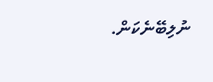ނުލިބޭނެކަން.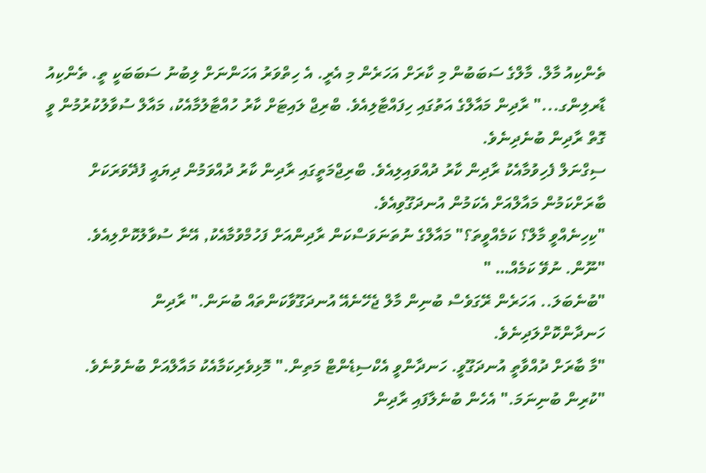ތެންކިއު މާލް. މާލްގެ ސަބަބުން މި ކާރަށް އަހަރެން މި އެރީ. އެ ހިތްވަރު އަހަންނަށް ލިބުނު ސަބަބަކީ ތީ. ތެންކިއު ޑާރލިންގ..." ރާދިން މައާލްގެ އަތުގައި ހިފައްޓާލިއެވެ. ބްރިޖް ލައިޓަށް ކާރު ހުއްޓާލުމާއެކު، މައާލް ސުވާލުކުރުމުން ވީ ގޮތް ރާދިން ބުނެދިނެވެ.
ސިގްނަލް ފެހިވުމާއެކު ރާދިން ކާރު ދުއްވައިލިއެވެ. ބްރިޖްމަތީގައި ރާދިން ކާރު ދުއްވަމުން ދިޔައީ ފުދޭވަރަކަށް ބާރަށްކަމުން މައާލްއަށް އެކަމުން އުނދަގޫވިއެވެ.
"ކިހިނެއްވީ މާލް؟ ކަމެއްވީތަ؟" މައާލްގެ ނުތަނަވަސްކަން ރާދިންއަށް ފަހުމްވުމާއެކު, އޭނާ ސުވާލުކޮށްލިއެވެ.
"ނޫން. ނުވޭ ކަމެއް… "
"ބުނެބަލަ.. އަހަރެން ރޭގަވެސް ބުނިން މާލް ޖެހޭނެއޭ އުނދަގޫވާކަންތައް ބުނަން." ރާދިން ހަނދާންކޮށްލަދިނެވެ.
"މާ ބާރަށް ދުއްވާތީ އުނދަގޫވީ. ހަނދާންވީ އެކްސިޑެންޓް މަތިން." މޮޅިވެރިކަމާއެކު މައާލްއަށް ބުނެވުނެވެ.
"ކުރިން ބުނިނަމަ." އެހެން ބުނެލާފައި ރާދިން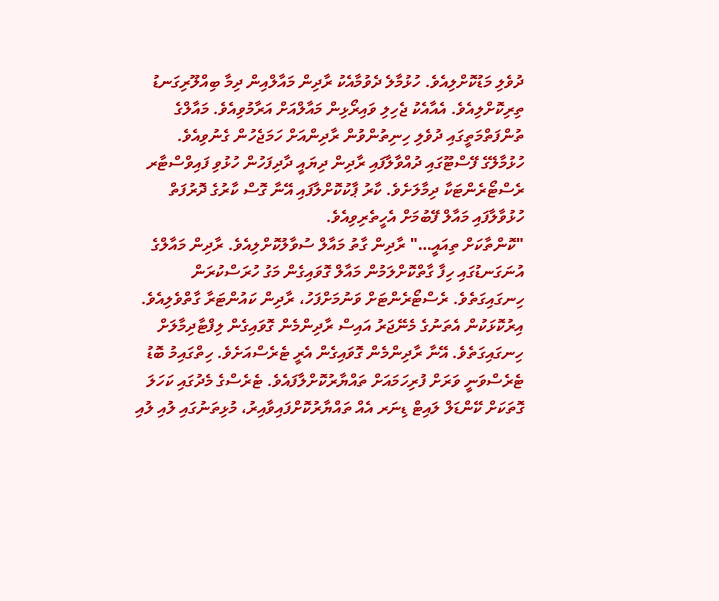ދުވެލި މަޑުކޮށްލިއެވެ. ހުޅުމާލެ ދެވުމާއެކު ރާދިން މައާލްއިން ދިމާ ބިއްލޫރިގަނޑު ތިރިކޮށްލިއެވެ. އެއާއެކު ޖެހިލި ވައިރޯޅިން މައާލްއަށް އަރާމުވިއެވެ. މައާލްގެ ތުންފަތްމަތީގައި ދުވެލި ހިނިތުންވުން ރާދިންއަށް ހަމަޖެހުން ގެނުވިއެވެ. ހުޅުމާލޭގެ ފޭސްޓޫގައި ދުއްވާލާފައި ރާދިން ދިޔައީ ދާދިފަހުން ހުޅުވި ފައިވްސްޓާރ ރެސްޓޯރެންޓަކާ ދިމާލަށެވެ. ކާރު ޕާކުކޮށްލާފައި އޭނާ ގޮސް ކާރުގެ ދޮރުފަތް ހުޅުވާލާފައި މައާލް ފޭބުމަށް އެހީތެރިވިއެވެ.
"ކޮންތާކަށް ތިއައީ…" ރާދިން ގާތު މައާލް ސުވާލުކޮށްލިއެވެ. ރާދިން މައާލްގެ އުނަގަނޑުގައި ހިފާ ގާތްކޮށްލަމުން މައާލް ގޮވައިގެން މަގު ހުރަސްކުރަން ހިނގައިގަތެވެ. ރެސްޓޯރެންޓަށް ވަނުމަށްފަހު، ރާދިން ކައުންޓަރާ ގާތްވެލިއެވެ. އިރުކޮޅަކުން އެތަނުގެ މެނޭޖަރު އައިސް ރާދިންމެން ގޮވައިގެން ލިފްޓާދިމާލަށް ހިނގައިގަތެވެ. އޭނާ ރާދިންމެން ގޮވައިގެން އެރީ ޓެރެސްއަށެވެ. ހިތްގައިމު ބޮޑު ޓެރެސްވަނީ ވަރަށް ފުރިހަމައަށް ތައްޔާރުކޮށްލާފައެވެ. ޓެރެސްގެ މެދުގައި ކަހަލަ ގޮތަކަށް ކޭންޑަލް ލައިޓް ޑިނަރ އެއް ތައްޔާރުކޮށްފައިވާއިރު، މުޅިތަނުގައި ލުއި ލުއި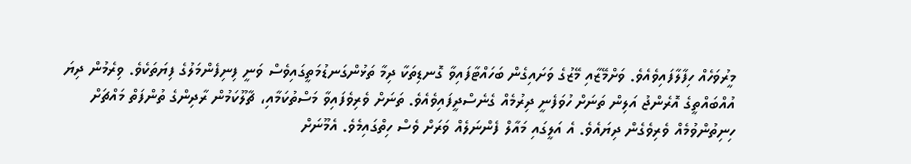މީރުވަހެއް ހިފާލާފައިވެއެވެ. ވަށްމޭޒާއި މޭޒުގެ ވަށައިގެން ބަހައްޓާފައިވާ ގޮނޑިތަކާ ދިމާ ތަޅުންގަނޑުމަތީގައިވެސް ވަނީ ފިނިފެންމަލުގެ ފިޔަތަކެވެ. ވިރެމުން ދިޔަ އުއްބައްތީގެ އޮރެންޖު އަލިން ތަނަށް ހުވަފެނީ ދިރުމެއް ގެނެސްދީފައިވެއެވެ. ތަނަށް ވެރިވެފައިވާ މަސްތުކަމާއި، ޗާލޫކަމުން ރާދިންގެ ތުންފަތް މައްޗަށް ހިނިތުންވުމެއް ވެރިވެގެން ދިޔައެވެ. އެ އަލީގައި މައާލް ފެންނަލެއް ވަރަށް ވެސް ހިތްގައިމެވެ. އެމޫނަށް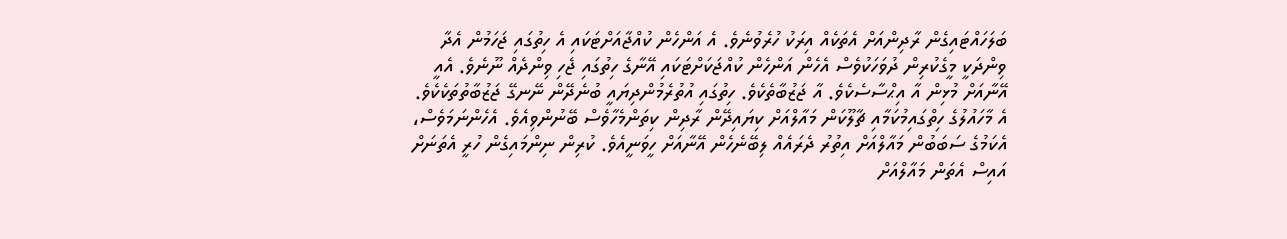ބަލަހައްޓައިގެން ރާދިންއަށް އެތަކެއް އިރަކު ހުރެވުނެވެ. އެ އަންހެން ކުއްޖާއަށްޓަކައި އެ ހިތުގައި ޖަހަމުން އެދާ ވިންދަކީ މީގެކުރިން ދުވަހަކުވެސް އެހެން އަންހެން ކުއްޖަކަށްޓަކައި އޭނާގެ ހިތުގައި ޖެހި ވިންދެއް ނޫނެވެ. އެއީ އޭނާއަށް މުޅިން އާ އިޙްސާސެކެވެ. އާ ޖަޒުބާތެކެވެ. ހިތުގައި އުތުރެމުންދިޔައީ ބުނެދޭން ނޭނގޭ ޖަޒުބާތުތަކެކެވެ.
އެ މާހައުލުގެ ހިތްގައިމުކަމާއި ޗާލޫކަން މައާލްއަށް ކިޔައިދޭން ރާދިން ކިތަންމެހާވެސް ބޭނުންވިއެވެ. އެހެންނަމަވެސް، އެކަމުގެ ސަބަބުން މައާލްއަށް އިތުރު ދެރައެއް ލިބޭނެހެން އޭނާއަށް ހީވަނީއެވެ. ކުރިން ނިންމައިގެން ހުރީ އެތަނަށް އައިސް އެތަން މައާލްއަށް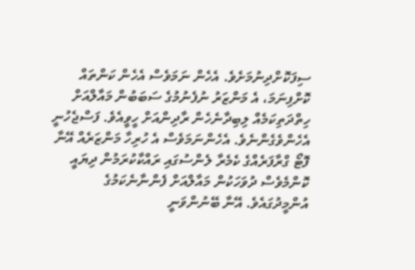ސިފަކޮށްދިނުމަށެވެ. އެހެން ނަމަވެސް އެހެން ކަންތައް ކޮށްފިނަމަ، އެ މަންޒަރު ނުފެނުމުގެ ސަބަބުން މައާލްއަށް ހިތްދަތިކަމެއް ލިބިދާނެހެން ރާދިންއަށް ހީވީއެވެ. ފަސްޖެހުނީ އެހެންވެގެންނެވެ. އެހެންނަމަވެސް އެ ހުރިހާ މަންޒަރެއް އޭނާ ފޮޓޯ ގްރާފަރެއްގެ ކެމެރާ ލެންސުގައި ރައްކާކުރަމުން ދިޔައީ ކޮންމެވެސް ދުވަހަކުން މައާލްއަށް ފެންނާނެކަމުގެ އުންމީދުގައެވެ. އޭނާ ބޭނުންވަނީ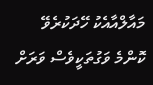މައާލްއާއެކު ހޭދަކުރެވޭ ކޮންމެ ވަގުތަކީވެސް ވަރަށް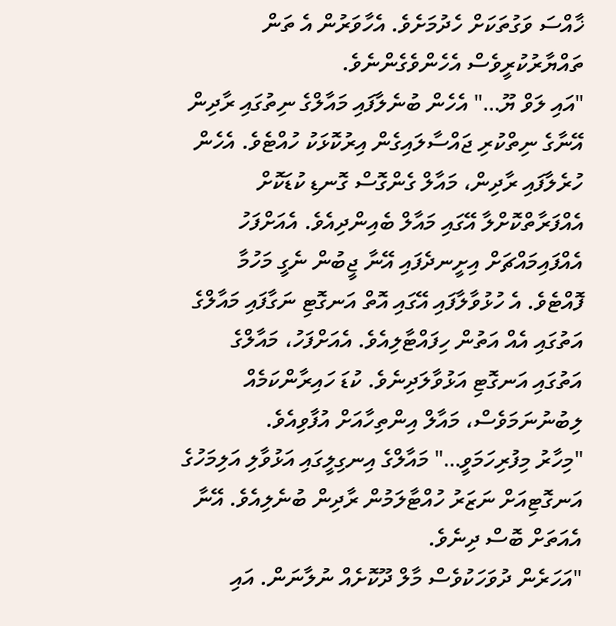ޚާއްސަ ވަގުތަކަށް ހެދުމަށެވެ. އެހާވަރުން އެ ތަން ތައްޔާރުކުރީވެސް އެހެންވެގެންނެވެ.
"އައި ލަވް ޔޫ…" އެހެން ބުނެލާފައި މައާލްގެ ނިތުގައި ރާދިން އޭނާގެ ނިތްކުރި ޖައްސާލައިގެން އިރުކޮޅަކު ހުއްޓެވެ. އެހެން ހުރެލާފައި ރާދިން، މައާލް ގެންގޮސް ގޮނޑި ކުޑަކޮށް އެއްފަރާތްކޮށްލާ އޭގައި މައާލް ބެއިންދިއެވެ. އެއަށްފަހު އެއްފައިމައްޗަށް އިށީނދެފައި އޭނާ ޖީބުން ނެގީ މަހުމާ ފޮއްޓެވެ. އެ ހުޅުވާލާފައި އޭގައި އޮތް އަނގޮޓި ނަގާފައި މައާލްގެ އަތުގައި އެއް އަތުން ހިފައްޓާލިއެވެ. އެއަށްފަހު، މައާލްގެ އަތުގައި އަނގޮޓި އަޅުވާލަދިނެވެ. ކުޑަ ހައިރާންކަމެއް ލިބުނުނަމަވެސް، މައާލް އިންތިހާއަށް އުފާވިއެވެ.
"މިހާރު މިފުރިހަމަވީ…" މައާލްގެ އިނގިލީގައި އަޅުވާލި އަލިމަހުގެ އަނގޮޓިއަށް ނަޒަރު ހުއްޓާލަމުން ރާދިން ބުނެލިއެވެ. އޭނާ އެއަތަށް ބޮސް ދިނެވެ.
"އަހަރެން ދުވަހަކުވެސް މާލް ދޫކޮށެއް ނުލާނަން. އައި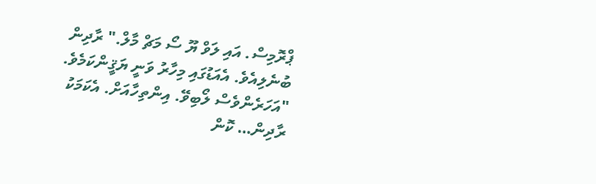ޕްރޮމިސް. އައި ލަވް ޔޫ ސޯ މަޗް މާލް." ރާދިން ބުނެލިއެވެ. އެއަޑުގައި މިހާރު ވަނީ ޔަޤީންކަމެވެ.
"އަހަރެންވެސް ލޯބިވޭ. އިންތިހާއަށް. އެކަމަކު ރާދިން… ކޮން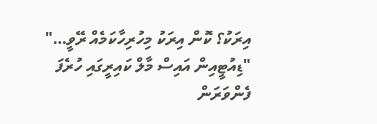އިރަކު؟ ކޮން އިރަކު މިހުރިހާކަމެއް ރޭވީ…"
"ޑިއުޓީއިން އައިސް މާލް ކައިރީގައި ހުރެފަ ފެންވަރަން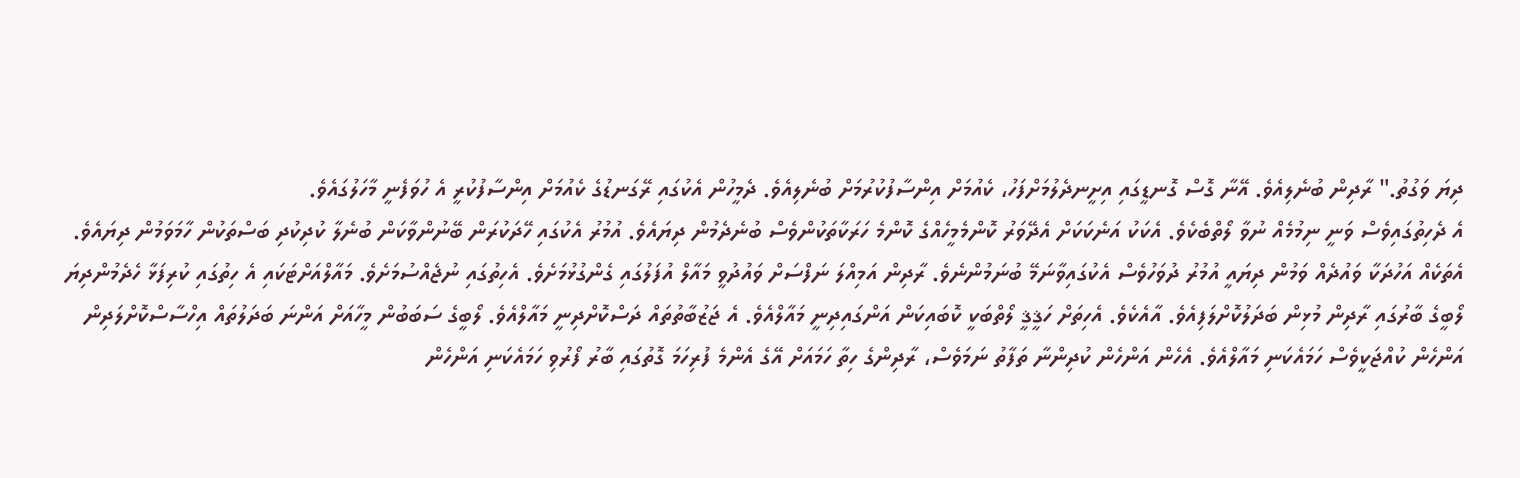ދިޔަ ވަގުތު." ރާދިން ބުނެލިއެވެ. އޭނާ ގޮސް ގޮނޑީގައި އިށީނދެލުމަށްފަހު، ކެއުމަށް އިންސާފުކުރުމަށް ބުނެލިއެވެ. ދެމީހުން އެކުގައި ރޭގަނޑުގެ ކެއުމަށް އިންސާފުކުރީ އެ ހުވަފެނީ މާހަލުގައެވެ.
އެ ދެހިތުގައިވެސް ވަނީ ނިމުމެއް ނުވާ ލޯތްބެކެވެ. އެކަކު އަނެކަކަށް އެދޭވަރު ކޮންމެމީހެއްގެ ކޮންމެ ހަރަކާތަކުންވެސް ބުނެދެމުން ދިޔައެވެ. އުމުރު އެކުގައި ހޭދަކުރަން ބޭނުންވާކަން ބުނެލާ ކުދިކުދި ބަސްތަކުން ހާމަވަމުން ދިޔައެވެ. އެތަކެއް އަހުދަކާ ވައުދެއް ވަމުން ދިޔައީ އުމުރު ދުވަހުވެސް އެކުގައިވާނަމޭ ބުނަމުންނެވެ. ރާދިން އަމިއްލަ ނަފްސަށް ވައުދުވީ މައާލް އުފަލުގައި ގެންގުޅުމަށެވެ. އެހިތުގައި ނުޖެއްސުމަށެވެ. މައާލްއަށްޓަކައި އެ ހިތުގައި ކުރިފަޅާ ހެދެމުންދިޔަ ލޯބީގެ ބާރުގައި ރާދިން މުޅިން ބަދަލުކޮށްލަފިއެވެ. އާއެކެވެ. އެހިތަށް ހަޤީޤީ ލޯތްބަކީ ކޮބައިކަން އަންގައިދިނީ މައާލްއެވެ. އެ ޖަޒުބާތުތައް ދަސްކޮށްދިނީ މައާލްއެވެ. ލޯބީގެ ސަބަބުން މީހާއަށް އަންނަ ބަދަލުތައް އިހްސާސްކޮށްލަދިން އަންހެން ކުއްޖަކީވެސް ހަމައެކަނި މައާލްއެވެ. އެހެން އަންހެން ކުދިންނާ ތަފާތު ނަމަވެސް، ރާދިންގެ ހިތާ ހަމައަށް އޭގެ އެންމެ ފުރިހަމަ ގޮތުގައި ބާރު ފޯރުވި ހަމައެކަނި އަންހެން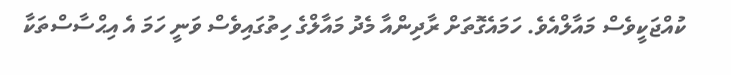ކުއްޖަކީވެސް މައާލްއެވެ. ހަމައެގޮތަށް ރާދިންއާ މެދު މައާލްގެ ހިތުގައިވެސް ވަނީ ހަމަ އެ އިޙްސާސްތަކާ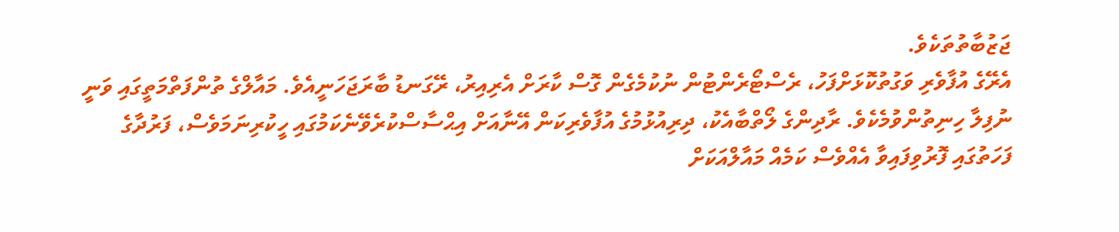ޖަޒުބާތުތަކެވެ.
އެރޭގެ އުފާވެރި ވަގުތުކޮޅަށްފަހު، ރެސްޓޯރެންޓުން ނުކުމެގެން ގޮސް ކާރަށް އެރިއިރު، ރޭގަނޑު ބާރަޖަހަނީއެވެ. މައާލްގެ ތުންފަތްމަތީގައި ވަނީ ނުފިލާ ހިނިތުންވުމެކެވެ. ރާދިންގެ ލޯތްބާއެކު، ދިރިއުޅުމުގެ އުފާވެރިކަން އޭނާއަށް އިޙްސާސްކުރެވޭނެކަމުގައި ހީކުރިނަމަވެސް، ފަރުދާގެ ފަހަތުގައި ފޮރުވިފައިވާ އެއްވެސް ކަމެއް މައާލްއަކަށް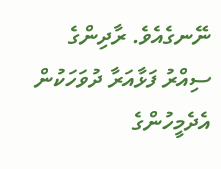ނޭނގެއެވެ. ރާދިންގެ ސިއްރު ފަޅާއަރާ ދުވަހަކުން އެދެމީހުންގެ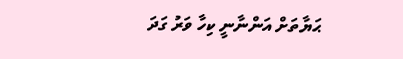ޙަޔާތަށް އަންނާނީ ކިހާ ވަރު ގަދަ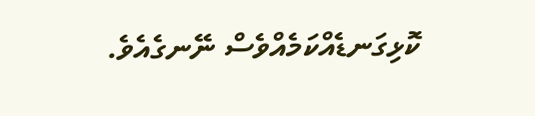ކޮޅިގަނޑެއްކަމެއްވެސް ނޭނގެއެވެ.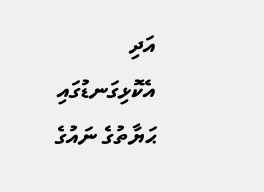އަދި އެކޮޅިގަނޑުގައި ޙަޔާތުގެ ނައުގެ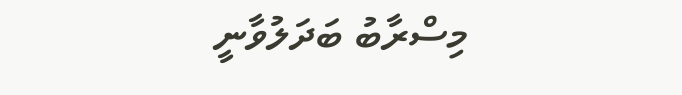މިސްރާބު ބަދަލުވާނީ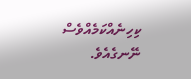ކިހިނެއްކަމެއްވެސް ނޭނގެއެވެ.